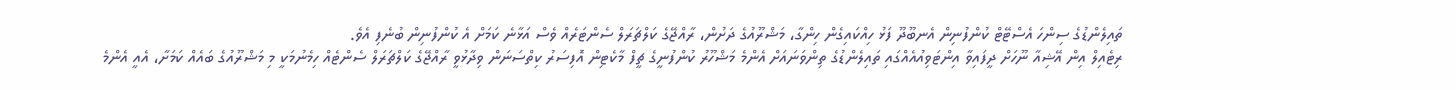ތައިލެންޑުގެ ސިންހަ އެސްޓޭޓް ކުންފުނިން އެނބޫދޫ ފަޅު ހިއްކައިގެން ހިންގާ، މަޝްރޫއުގެ ދަށުން، ރާއްޖޭގެ ކަލްޗަރަލް ސެންޓަރެއް ވެސް އަޅާނެ ކަމަށް އެ ކުންފުނިން ބުނެފި އެވެ.
ރިޓެއިލް އިން އޭޝިއާ ނޫހަށް ދީފައިވާ އިންޓަވިއުއެއްގައި ތައިލެންޑުގެ ތިންވަނައަށް އެންމެ މަޝްހޫރު ކުންފުނީގެ ޗީފް މާކެޓިން އޮފިސަރު ކިތްސަނަން ވިދާޅުވީ ރާއްޖޭގެ ކަލްޗަރަލް ސެންޓެއް ހިމެނުމަކީ މި މަޝްރޫއުގެ ބައެއް ކަމަށާ، އެއީ އެންމެ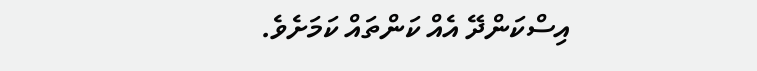އިސްކަންދޭ އެއް ކަންތައް ކަމަށެވެ.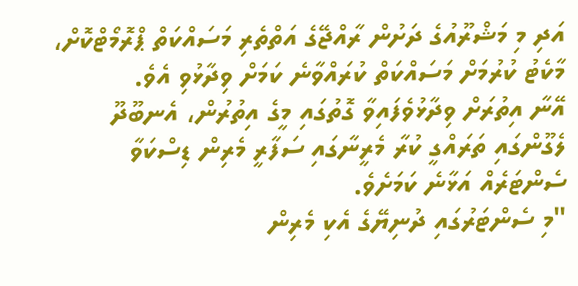އަދި މި މަޝްރޫއުގެ ދަށުން ރާއްޖޭގެ އަތްތެރި މަސައްކަތް ޕްރޮމޯޓްކޮށް، މާކެޓު ކުރުމަށް މަސައްކަތް ކުރައްވާނެ ކަމަށް ވިދާޅުވި އެވެ.
އޭނާ އިތުރަށް ވިދާޅުވެފައިވާ ގޮތުގައި މީގެ އިތުރުން، އެނބޫދޫ ލެގޫންގައި ތަރައްގީ ކުރާ މެރީނާގައި ސަފާރީ މެރިން ޑިސްކަވާ ސެންޓަރެއް އަޅާނެ ކަމަށެވެ.
"މި ސެންޓަރުގައި ދުނިޔޭގެ އެކި މެރިން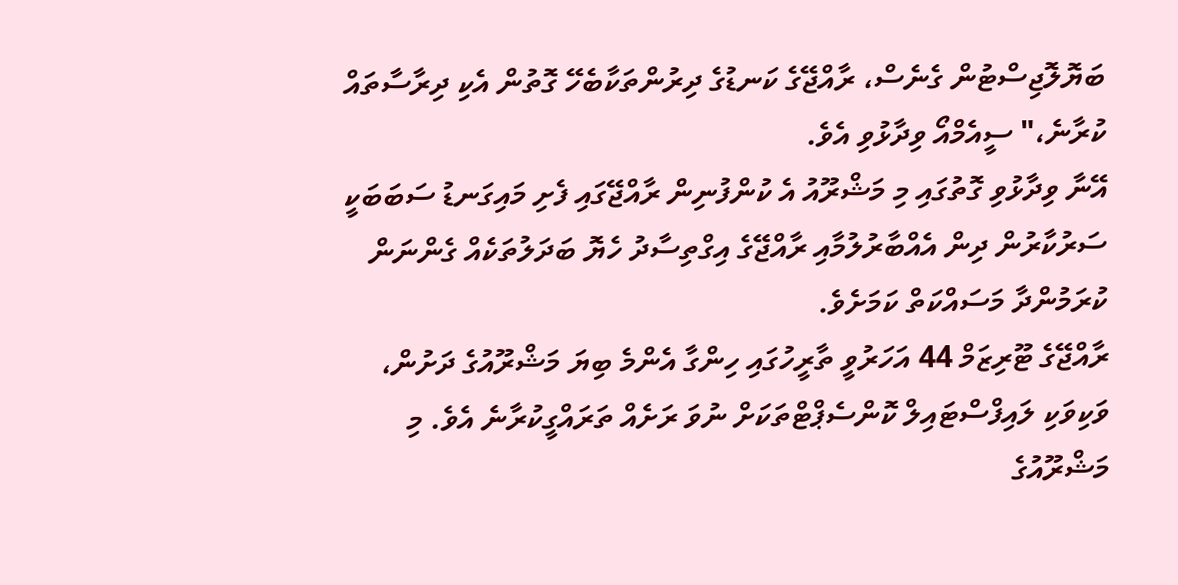ބަޔޮލޮޖިސްޓުން ގެނެސް، ރާއްޖޭގެ ކަނޑުގެ ދިރުންތަކާބެހޭ ގޮތުން އެކި ދިރާސާތައް ކުރާނެ،" ސީއެމްއޯ ވިދާޅުވި އެވެ.
އޭނާ ވިދާޅުވި ގޮތުގައި މި މަޝްރޫއު އެ ކުންފުނިން ރާއްޖޭގައި ފެށި މައިގަނޑު ސަބަބަކީ ސަރުކާރުން ދިން އެއްބާރުލުމާއި ރާއްޖޭގެ އިގްތިސާދު ހެޔޮ ބަދަލުތަކެއް ގެންނަން ކުރަމުންދާ މަސައްކަތް ކަމަށެވެ.
ރާއްޖޭގެ ޓޫރިޒަމް 44 އަހަރުވީ ތާރީހުގައި ހިންގާ އެންމެ ބިޔަ މަޝްރޫއުގެ ދަށުން، ވަކިވަކި ލައިފްސްޓައިލް ކޮންސެޕްޓްތަކަށް ނުވަ ރަށެއް ތަރައްގީކުރާނެ އެވެ. މި މަޝްރޫއުގެ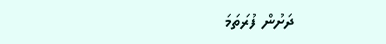ދަށުން ފުރަތަމަ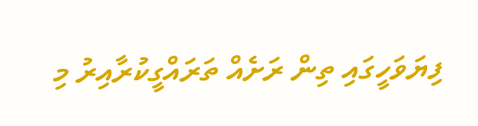ފިޔަވަހީގައި ތިން ރަށެއް ތަރައްގީކުރާއިރު މި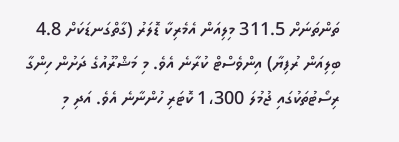ތަންތަނަށް 311.5 މިލިއަން އެމެރިކާ ޑޮލަރު (ގާތްގަނޑަކަށް 4.8 ބިލިއަން ރުފިޔާ) އިންވެސްޓް ކުރާނެ އެވެ. މި މަޝްރޫއުގެ ދަށުން ހިންގާ ރިސޯޓުތަކުގައި ޖުމުލަ 1،300 ކޮޓަރި ހުންނާނެ އެވެ. އަދި މި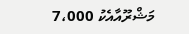މަޝްރޫއާއެކު 7،000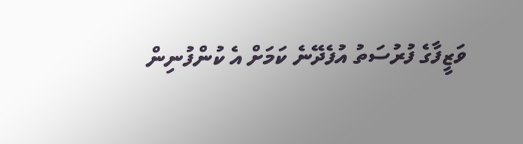ވަޒީފާގެ ފުރުސަތު އުފެދޭނެ ކަމަށް އެ ކުންފުނިން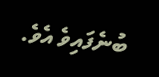ބުނެފައިވެ އެވެ.